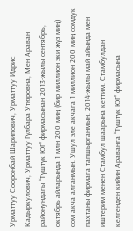Урматтуу Сооронбай Шарипович, Урматтуу Идрис Кадыркулович, Урматтуу Гүлбара Утюровна, Мен Араван районундагы “Түштүк ЮГ” фирмасынан 2013-жылы сентябрь, октябрь айларында 1 млн 200 миң (бир миллион эки жүз миң) сом акча алганмын. Ушул эле акчага 1 миллион 200 миң сомдук пахтаны фирмага тапшырганмын. 2014-жылы май айында мен иштерим менен Стамбул шаарына кеттим. Стамбулдан келгенден кийин Араванга “Түштүк ЮГ” фирмасына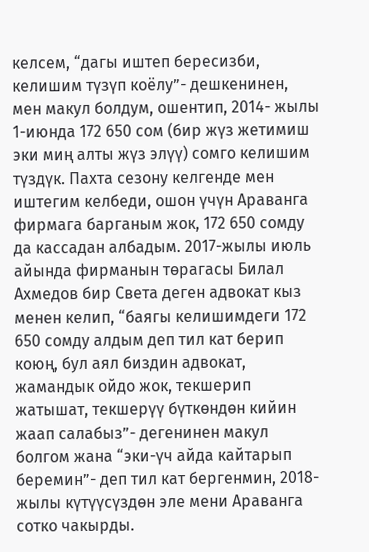келсем, “дагы иштеп бересизби, келишим түзүп коёлу”- дешкенинен, мен макул болдум, ошентип, 2014- жылы 1-июнда 172 650 сом (бир жүз жетимиш эки миң алты жүз элүү) сомго келишим түздүк. Пахта сезону келгенде мен иштегим келбеди, ошон үчүн Араванга фирмага барганым жок, 172 650 сомду да кассадан албадым. 2017-жылы июль айында фирманын төрагасы Билал Ахмедов бир Света деген адвокат кыз менен келип, “баягы келишимдеги 172 650 сомду алдым деп тил кат берип коюң, бул аял биздин адвокат, жамандык ойдо жок, текшерип жатышат, текшерүү бүткөндөн кийин жаап салабыз”- дегенинен макул болгом жана “эки-үч айда кайтарып беремин”- деп тил кат бергенмин, 2018-жылы күтүүсүздөн эле мени Араванга сотко чакырды.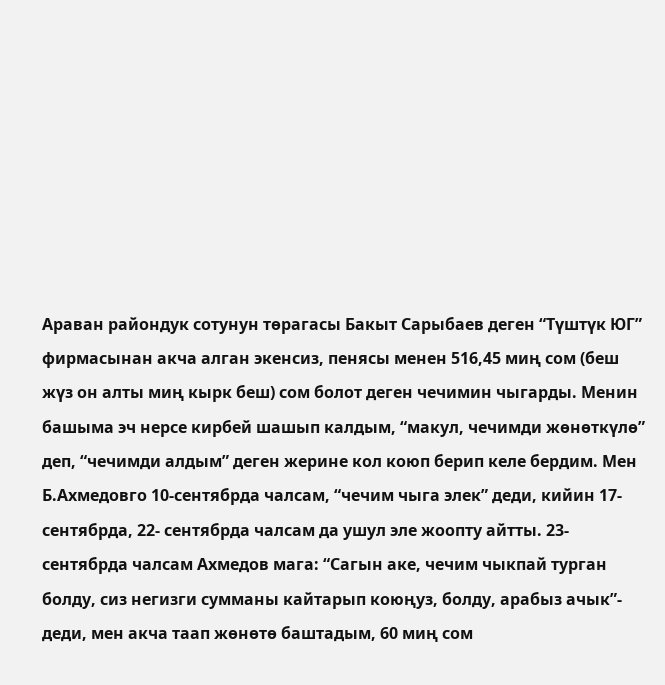Араван райондук сотунун төрагасы Бакыт Сарыбаев деген “Түштүк ЮГ” фирмасынан акча алган экенсиз, пенясы менен 516,45 миң сом (беш жүз он алты миң кырк беш) сом болот деген чечимин чыгарды. Менин башыма эч нерсе кирбей шашып калдым, “макул, чечимди жөнөткүлө” деп, “чечимди алдым” деген жерине кол коюп берип келе бердим. Мен Б.Ахмедовго 10-сентябрда чалсам, “чечим чыга элек” деди, кийин 17-сентябрда, 22- сентябрда чалсам да ушул эле жоопту айтты. 23- сентябрда чалсам Ахмедов мага: “Сагын аке, чечим чыкпай турган болду, сиз негизги сумманы кайтарып коюңуз, болду, арабыз ачык”- деди, мен акча таап жөнөтө баштадым, 60 миң сом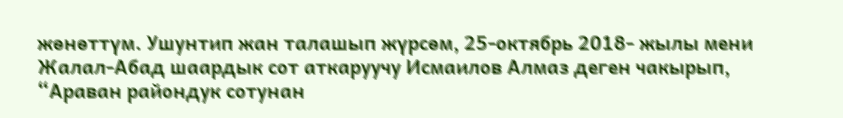жөнөттүм. Ушунтип жан талашып жүрсөм, 25-октябрь 2018- жылы мени Жалал-Абад шаардык сот аткаруучу Исмаилов Алмаз деген чакырып, “Араван райондук сотунан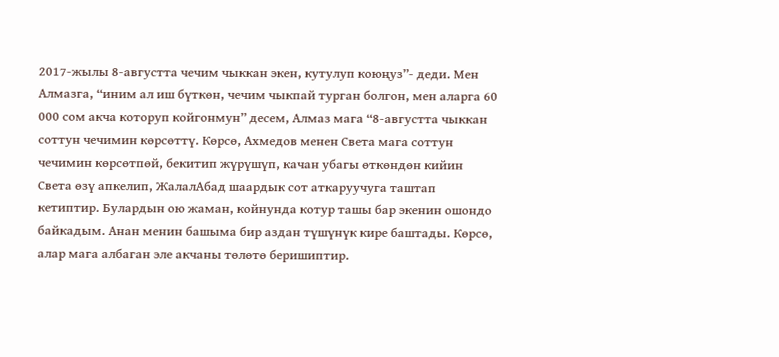2017-жылы 8-августта чечим чыккан экен, кутулуп коюңуз”- деди. Мен Алмазга, “иним ал иш бүткөн, чечим чыкпай турган болгон, мен аларга 60 000 сом акча которуп койгонмун” десем, Алмаз мага “8-августта чыккан соттун чечимин көрсөттү. Көрсө, Ахмедов менен Света мага соттун чечимин көрсөтпөй, бекитип жүрүшүп, качан убагы өткөндөн кийин Света өзү апкелип, ЖалалАбад шаардык сот аткаруучуга таштап кетиптир. Булардын ою жаман, койнунда котур ташы бар экенин ошондо байкадым. Анан менин башыма бир аздан түшүнүк кире баштады. Көрсө, алар мага албаган эле акчаны төлөтө беришиптир.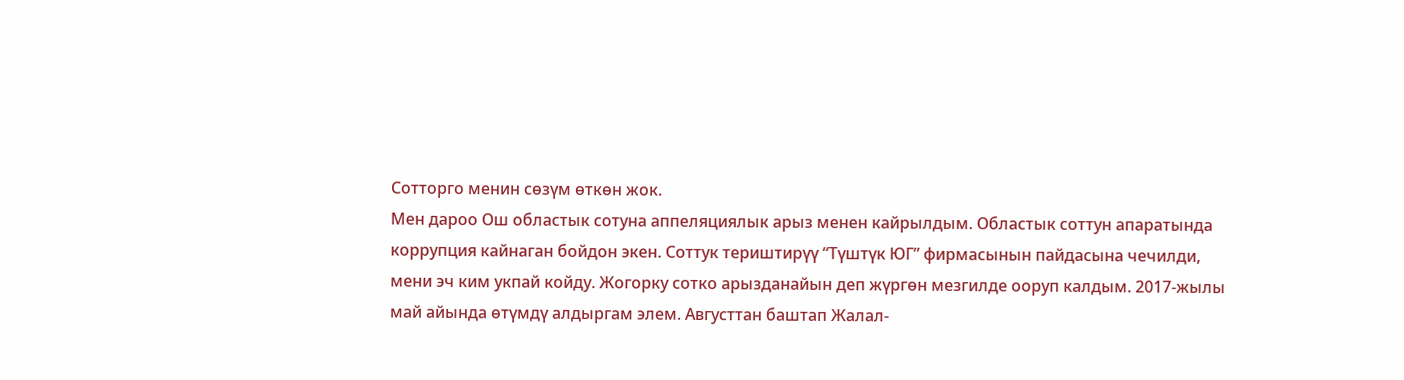Сотторго менин сөзүм өткөн жок.
Мен дароо Ош областык сотуна аппеляциялык арыз менен кайрылдым. Областык соттун апаратында коррупция кайнаган бойдон экен. Соттук териштирүү “Түштүк ЮГ” фирмасынын пайдасына чечилди, мени эч ким укпай койду. Жогорку сотко арызданайын деп жүргөн мезгилде ооруп калдым. 2017-жылы май айында өтүмдү алдыргам элем. Августтан баштап Жалал-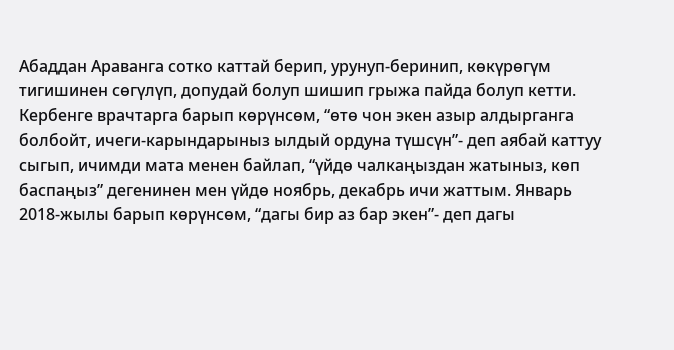Абаддан Араванга сотко каттай берип, урунуп-беринип, көкүрөгүм тигишинен сөгүлүп, допудай болуп шишип грыжа пайда болуп кетти. Кербенге врачтарга барып көрүнсөм, “өтө чон экен азыр алдырганга болбойт, ичеги-карындарыныз ылдый ордуна түшсүн”- деп аябай каттуу сыгып, ичимди мата менен байлап, “үйдө чалкаңыздан жатыныз, көп баспаңыз” дегенинен мен үйдө ноябрь, декабрь ичи жаттым. Январь 2018-жылы барып көрүнсөм, “дагы бир аз бар экен”- деп дагы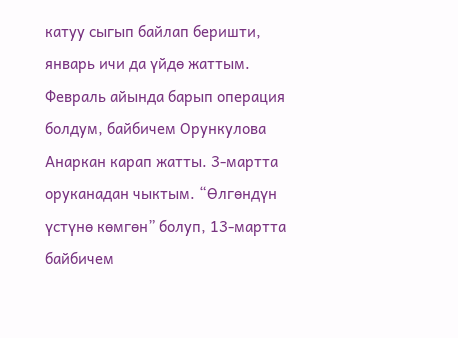катуу сыгып байлап беришти, январь ичи да үйдө жаттым. Февраль айында барып операция болдум, байбичем Орункулова Анаркан карап жатты. 3-мартта оруканадан чыктым. “Өлгөндүн үстүнө көмгөн” болуп, 13-мартта байбичем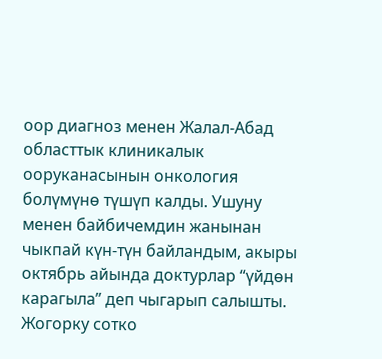оор диагноз менен Жалал-Абад областтык клиникалык ооруканасынын онкология болүмүнө түшүп калды. Ушуну менен байбичемдин жанынан чыкпай күн-түн байландым, акыры октябрь айында доктурлар “үйдөн карагыла” деп чыгарып салышты. Жогорку сотко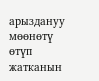арыздануу мөөнөтү өтүп жатканын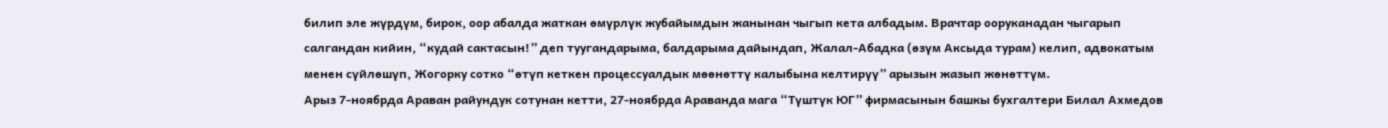билип эле жүрдүм, бирок, оор абалда жаткан өмүрлүк жубайымдын жанынан чыгып кета албадым. Врачтар ооруканадан чыгарып салгандан кийин, “кудай сактасын!” деп туугандарыма, балдарыма дайындап, Жалал-Абадка (өзүм Аксыда турам) келип, адвокатым менен сүйлөшүп, Жогорку сотко “өтүп кеткен процессуалдык мөөнөттү калыбына келтирүү” арызын жазып жөнөттүм.
Арыз 7-ноябрда Араван райундук сотунан кетти, 27-ноябрда Араванда мага “Түштүк ЮГ” фирмасынын башкы бухгалтери Билал Ахмедов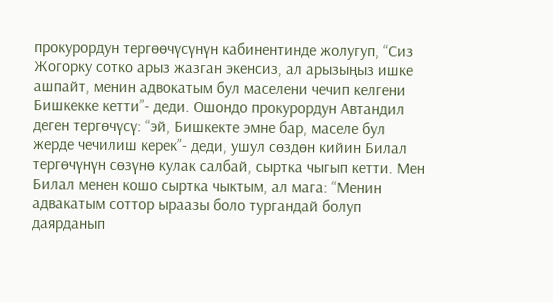прокурордун тергөөчүсүнүн кабинентинде жолугуп, “Сиз Жогорку сотко арыз жазган экенсиз, ал арызыңыз ишке ашпайт, менин адвокатым бул маселени чечип келгени Бишкекке кетти”- деди. Ошондо прокурордун Автандил деген тергөчүсү: “эй, Бишкекте эмне бар, маселе бул жерде чечилиш керек”- деди, ушул сөздөн кийин Билал тергөчүнүн сөзүнө кулак салбай, сыртка чыгып кетти. Мен Билал менен кошо сыртка чыктым, ал мага: “Менин адвакатым соттор ыраазы боло тургандай болуп даярданып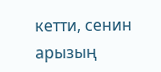кетти, сенин арызың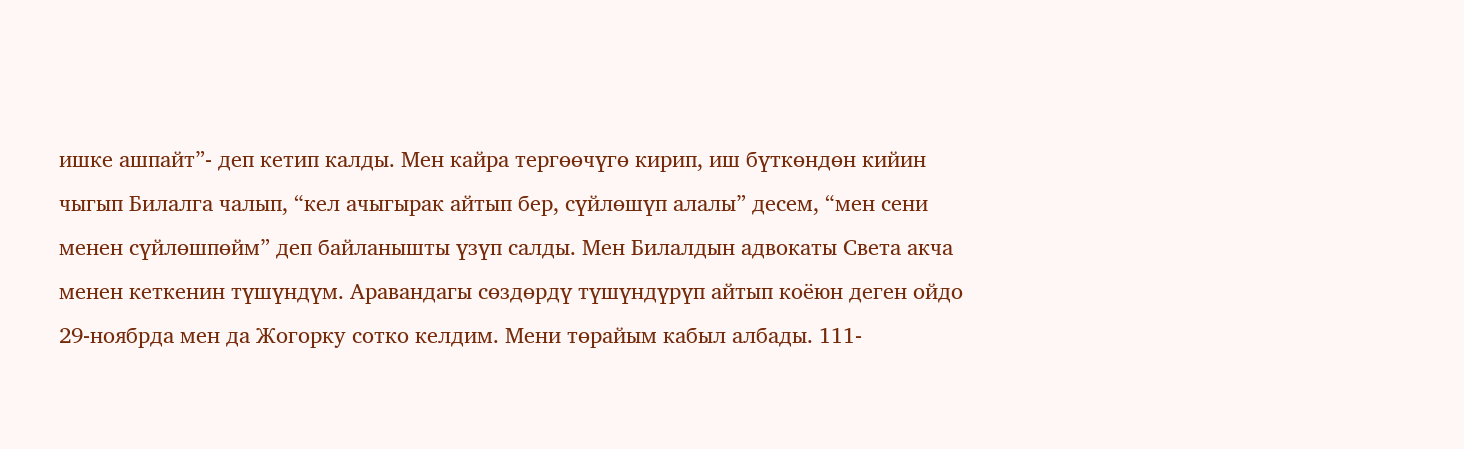ишке ашпайт”- деп кетип калды. Мен кайра тергөөчүгө кирип, иш бүткөндөн кийин чыгып Билалга чалып, “кел ачыгырак айтып бер, сүйлөшүп алалы” десем, “мен сени менен сүйлөшпөйм” деп байланышты үзүп салды. Мен Билалдын адвокаты Света акча менен кеткенин түшүндүм. Аравандагы сөздөрдү түшүндүрүп айтып коёюн деген ойдо 29-ноябрда мен да Жогорку сотко келдим. Мени төрайым кабыл албады. 111-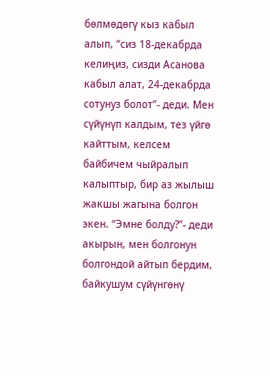бөлмөдөгү кыз кабыл алып, “сиз 18-декабрда келиңиз, сизди Асанова кабыл алат, 24-декабрда сотунуз болот”- деди. Мен сүйүнүп калдым, тез үйгө кайттым, келсем байбичем чыйралып калыптыр, бир аз жылыш жакшы жагына болгон экен. “Эмне болду?”- деди акырын, мен болгонун болгондой айтып бердим, байкушум сүйүнгөнү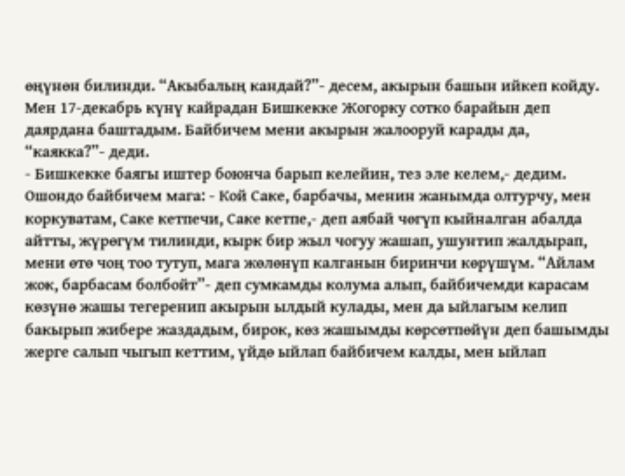өңүнөн билинди. “Акыбалың кандай?”- десем, акырын башын ийкеп койду. Мен 17-декабрь күнү кайрадан Бишкекке Жогорку сотко барайын деп даярдана баштадым. Байбичем мени акырын жалооруй карады да, “каякка?”- деди.
- Бишкекке баягы иштер боюнча барып келейин, тез эле келем,- дедим. Ошондо байбичем мага: - Кой Саке, барбачы, менин жанымда олтурчу, мен коркуватам, Саке кетпечи, Саке кетпе,- деп аябай чөгүп кыйналган абалда айтты, жүрөгүм тилинди, кырк бир жыл чогуу жашап, ушунтип жалдырап, мени өтө чоң тоо тутуп, мага жөлөнүп калганын биринчи көрүшүм. “Айлам жок, барбасам болбойт”- деп сумкамды колума алып, байбичемди карасам көзүнө жашы тегеренип акырын ылдый кулады, мен да ыйлагым келип бакырып жибере жаздадым, бирок, көз жашымды көрсөтпөйүн деп башымды жерге салып чыгып кеттим, үйдө ыйлап байбичем калды, мен ыйлап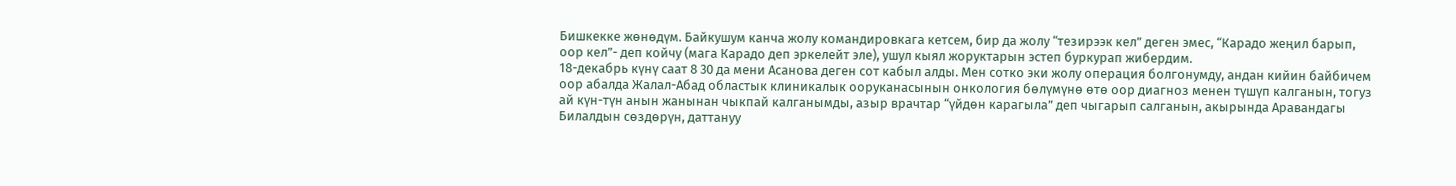Бишкекке жөнөдүм. Байкушум канча жолу командировкага кетсем, бир да жолу “тезирээк кел” деген эмес, “Карадо жеңил барып, оор кел”- деп койчу (мага Карадо деп эркелейт эле), ушул кыял жоруктарын эстеп буркурап жибердим.
18-декабрь күнү саат 8 30 да мени Асанова деген сот кабыл алды. Мен сотко эки жолу операция болгонумду, андан кийин байбичем оор абалда Жалал-Абад областык клиникалык ооруканасынын онкология бөлүмүнө өтө оор диагноз менен түшүп калганын, тогуз ай күн-түн анын жанынан чыкпай калганымды, азыр врачтар “үйдөн карагыла” деп чыгарып салганын, акырында Аравандагы Билалдын сөздөрүн, даттануу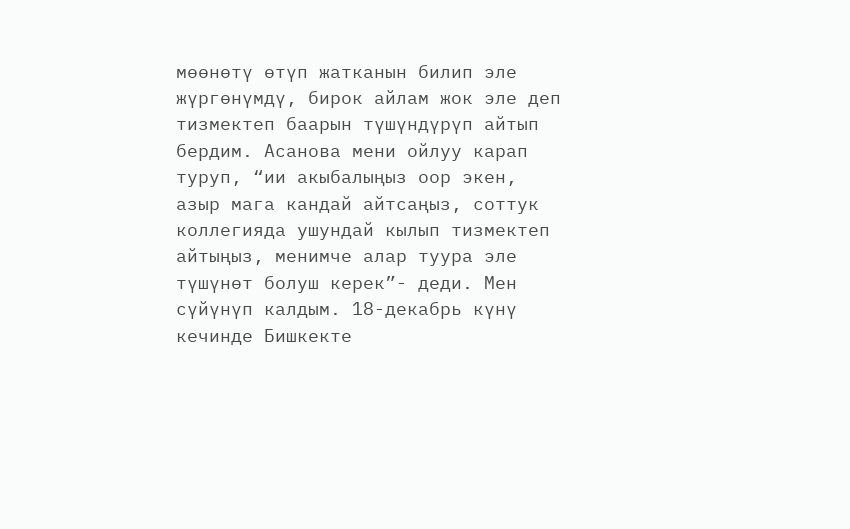мөөнөтү өтүп жатканын билип эле жүргөнүмдү, бирок айлам жок эле деп тизмектеп баарын түшүндүрүп айтып бердим. Асанова мени ойлуу карап туруп, “ии акыбалыңыз оор экен, азыр мага кандай айтсаңыз, соттук коллегияда ушундай кылып тизмектеп айтыңыз, менимче алар туура эле түшүнөт болуш керек”- деди. Мен сүйүнүп калдым. 18-декабрь күнү кечинде Бишкекте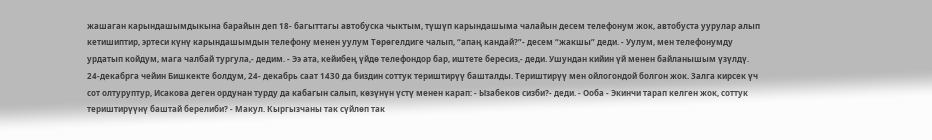жашаган карындашымдыкына барайын деп 18- багыттагы автобуска чыктым, түшүп карындашыма чалайын десем телефонум жок, автобуста уурулар алып кетишиптир, эртеси күнү карындашымдын телефону менен уулум Төрөгелдиге чалып, “апаң кандай?”- десем “жакшы” деди. - Уулум, мен телефонумду урдатып койдум, мага чалбай тургула,- дедим. - Ээ ата, кейибең үйдө телефондор бар, иштете бересиз,- деди. Ушундан кийин үй менен байланышым үзүлдү.
24-декабрга чейин Бишкекте болдум, 24- декабрь саат 1430 да биздин соттук териштирүү башталды. Териштирүү мен ойлогондой болгон жок. Залга кирсек үч сот олтуруптур, Исакова деген ордунан турду да кабагын салып, көзүнүн үстү менен карап: - Ызабеков сизби?- деди. - Ооба - Экинчи тарап келген жок, соттук териштирүүнү баштай берелиби? - Макул. Кыргызчаны так сүйлөп так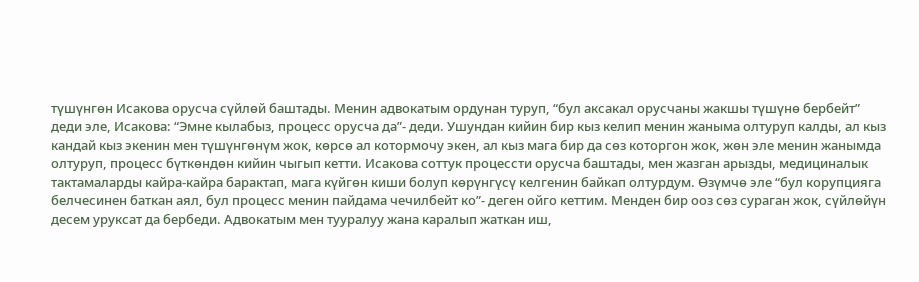түшүнгөн Исакова орусча сүйлөй баштады. Менин адвокатым ордунан туруп, “бул аксакал орусчаны жакшы түшүнө бербейт” деди эле, Исакова: “Эмне кылабыз, процесс орусча да”- деди. Ушундан кийин бир кыз келип менин жаныма олтуруп калды, ал кыз кандай кыз экенин мен түшүнгөнүм жок, көрсө ал котормочу экен, ал кыз мага бир да сөз которгон жок, жөн эле менин жанымда олтуруп, процесс бүткөндөн кийин чыгып кетти. Исакова соттук процессти орусча баштады, мен жазган арызды, медициналык тактамаларды кайра-кайра барактап, мага күйгөн киши болуп көрүнгүсү келгенин байкап олтурдум. Өзүмчө эле “бул корупцияга белчесинен баткан аял, бул процесс менин пайдама чечилбейт ко”- деген ойго кеттим. Менден бир ооз сөз сураган жок, сүйлөйүн десем уруксат да бербеди. Адвокатым мен тууралуу жана каралып жаткан иш,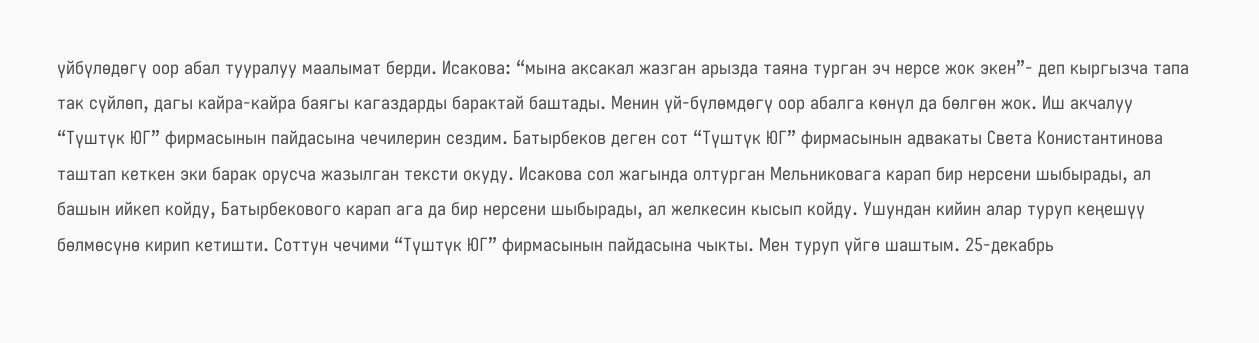үйбүлөдөгү оор абал тууралуу маалымат берди. Исакова: “мына аксакал жазган арызда таяна турган эч нерсе жок экен”- деп кыргызча тапа так сүйлөп, дагы кайра-кайра баягы кагаздарды барактай баштады. Менин үй-бүлөмдөгү оор абалга көнүл да бөлгөн жок. Иш акчалуу “Түштүк ЮГ” фирмасынын пайдасына чечилерин сездим. Батырбеков деген сот “Түштүк ЮГ” фирмасынын адвакаты Света Конистантинова таштап кеткен эки барак орусча жазылган тексти окуду. Исакова сол жагында олтурган Мельниковага карап бир нерсени шыбырады, ал башын ийкеп койду, Батырбекового карап ага да бир нерсени шыбырады, ал желкесин кысып койду. Ушундан кийин алар туруп кеңешүү бөлмөсүнө кирип кетишти. Соттун чечими “Түштүк ЮГ” фирмасынын пайдасына чыкты. Мен туруп үйгө шаштым. 25-декабрь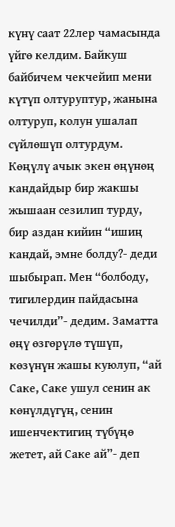күнү саат 22лер чамасында үйгө келдим. Байкуш байбичем чекчейип мени күтүп олтуруптур, жанына олтуруп, колун ушалап сүйлөшүп олтурдум. Көңүлү ачык экен өңүнөң кандайдыр бир жакшы жышаан сезилип турду, бир аздан кийин “ишиң кандай, эмне болду?- деди шыбырап. Мен “болбоду, тигилердин пайдасына чечилди”- дедим. Заматта өңү өзгөрүлө түшүп, көзүнүн жашы куюлуп, “ай Саке, Саке ушул сенин ак көнүлдүгүң, сенин ишенчектигиң түбүңө жетет, ай Саке ай”- деп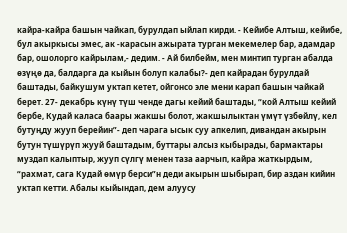кайра-кайра башын чайкап, бурулдап ыйлап кирди. - Кейибе Алтыш, кейибе, бул акыркысы эмес, ак -карасын ажырата турган мекемелер бар, адамдар бар, ошолорго кайрылам,- дедим. - Ай билбейм, мен минтип турган абалда өзүңө да, балдарга да кыйын болуп калабы?- деп кайрадан бурулдай баштады, байкушум уктап кетет, ойгонсо эле мени карап башын чайкай берет. 27- декабрь күнү түш ченде дагы кейий баштады, “кой Алтыш кейий бербе, Кудай каласа баары жакшы болот, жакшылыктан үмүт үзбөйлү, кел бутуңду жууп берейин”- деп чарага ысык суу апкелип, дивандан акырын бутун түшүрүп жууй баштадым, буттары алсыз кыбырады, бармактары муздап калыптыр, жууп сүлгү менен таза аарчып, кайра жаткырдым, “рахмат, сага Кудай өмүр берси”н деди акырын шыбырап, бир аздан кийин уктап кетти. Абалы кыйындап, дем алуусу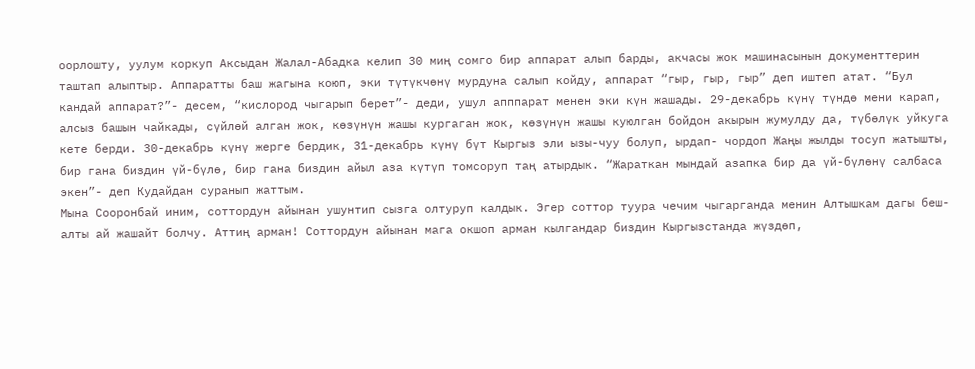оорлошту, уулум коркуп Аксыдан Жалал-Абадка келип 30 миң сомго бир аппарат алып барды, акчасы жок машинасынын документтерин таштап алыптыр. Аппаратты баш жагына коюп, эки түтүкчөнү мурдуна салып койду, аппарат “гыр, гыр, гыр” деп иштеп атат. “Бул кандай аппарат?”- десем, “кислород чыгарып берет”- деди, ушул апппарат менен эки күн жашады. 29-декабрь күнү түндө мени карап, алсыз башын чайкады, сүйлөй алган жок, көзүнүн жашы кургаган жок, көзүнүн жашы куюлган бойдон акырын жумулду да, түбөлүк уйкуга кете берди. 30-декабрь күнү жерге бердик, 31-декабрь күнү бүт Кыргыз эли ызы-чуу болуп, ырдап- чордоп Жаңы жылды тосуп жатышты, бир гана биздин үй-бүлө, бир гана биздин айыл аза күтүп томсоруп таң атырдык. “Жараткан мындай азапка бир да үй-бүлөнү салбаса экен”- деп Кудайдан суранып жаттым.
Мына Сооронбай иним, соттордун айынан ушунтип сызга олтуруп калдык. Эгер соттор туура чечим чыгарганда менин Алтышкам дагы беш-алты ай жашайт болчу. Аттиң арман! Соттордун айынан мага окшоп арман кылгандар биздин Кыргызстанда жүздөп,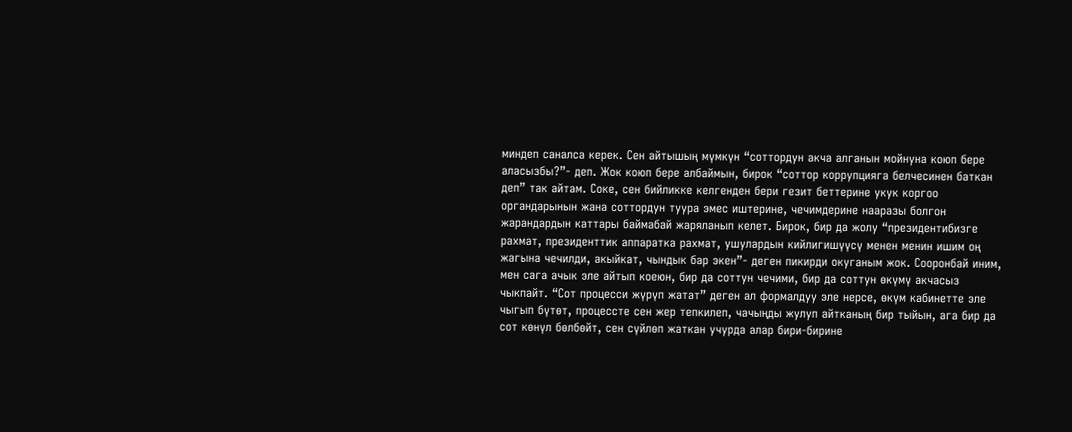миндеп саналса керек. Сен айтышың мүмкүн “соттордун акча алганын мойнуна коюп бере аласызбы?”- деп. Жок коюп бере албаймын, бирок “соттор коррупцияга белчесинен баткан деп” так айтам. Соке, сен бийликке келгенден бери гезит беттерине укук коргоо органдарынын жана соттордун туура эмес иштерине, чечимдерине нааразы болгон жарандардын каттары баймабай жаряланып келет. Бирок, бир да жолу “президентибизге рахмат, президенттик аппаратка рахмат, ушулардын кийлигишүүсү менен менин ишим оң жагына чечилди, акыйкат, чындык бар экен”- деген пикирди окуганым жок. Сооронбай иним, мен сага ачык эле айтып коеюн, бир да соттун чечими, бир да соттун өкүмү акчасыз чыкпайт. “Сот процесси жүрүп жатат” деген ал формалдуу эле нерсе, өкүм кабинетте эле чыгып бүтөт, процессте сен жер тепкилеп, чачыңды жулуп айтканың бир тыйын, ага бир да сот көнүл бөлбөйт, сен сүйлөп жаткан учурда алар бири-бирине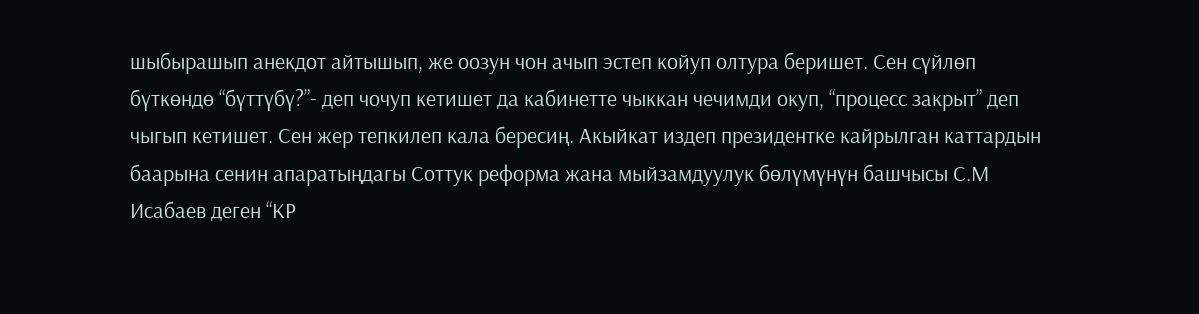шыбырашып анекдот айтышып, же оозун чон ачып эстеп койуп олтура беришет. Сен сүйлөп бүткөндө “бүттүбү?”- деп чочуп кетишет да кабинетте чыккан чечимди окуп, “процесс закрыт” деп чыгып кетишет. Сен жер тепкилеп кала бересиң. Акыйкат издеп президентке кайрылган каттардын баарына сенин апаратыңдагы Соттук реформа жана мыйзамдуулук бөлүмүнүн башчысы С.М Исабаев деген “КР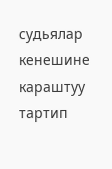судьялар кенешине караштуу тартип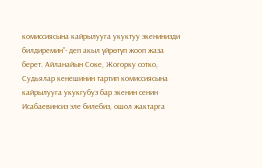комиссиясына кайрылууга укуктуу экенинизди билдиремин”- деп акыл үйрөтүп жооп жаза берет. Айланайын Соке, Жогорку сотко, Судьялар кенешинин тартип комиссиясына кайрылууга укукгубуз бар экенин сенин Исабаевинсиз эле билебиз, ошол жактарга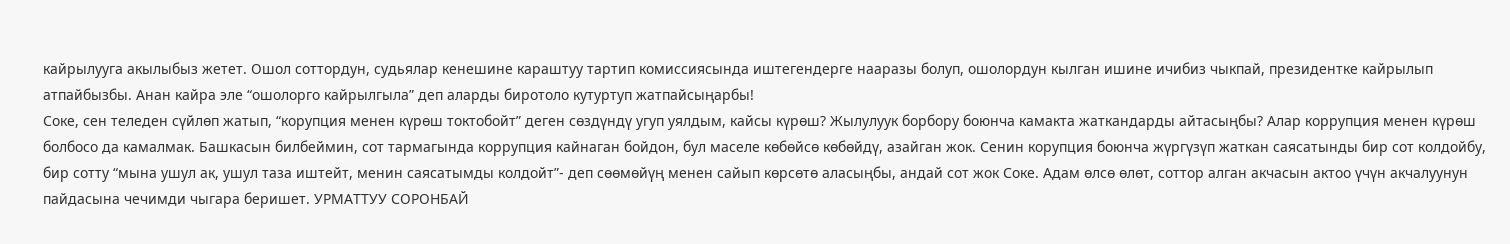кайрылууга акылыбыз жетет. Ошол соттордун, судьялар кенешине караштуу тартип комиссиясында иштегендерге нааразы болуп, ошолордун кылган ишине ичибиз чыкпай, президентке кайрылып атпайбызбы. Анан кайра эле “ошолорго кайрылгыла” деп аларды биротоло кутуртуп жатпайсыңарбы!
Соке, сен теледен сүйлөп жатып, “корупция менен күрөш токтобойт” деген сөздүндү угуп уялдым, кайсы күрөш? Жылулуук борбору боюнча камакта жаткандарды айтасыңбы? Алар коррупция менен күрөш болбосо да камалмак. Башкасын билбеймин, сот тармагында коррупция кайнаган бойдон, бул маселе көбөйсө көбөйдү, азайган жок. Сенин корупция боюнча жүргүзүп жаткан саясатынды бир сот колдойбу, бир сотту “мына ушул ак, ушул таза иштейт, менин саясатымды колдойт”- деп сөөмөйүң менен сайып көрсөтө аласыңбы, андай сот жок Соке. Адам өлсө өлөт, соттор алган акчасын актоо үчүн акчалуунун пайдасына чечимди чыгара беришет. УРМАТТУУ СОРОНБАЙ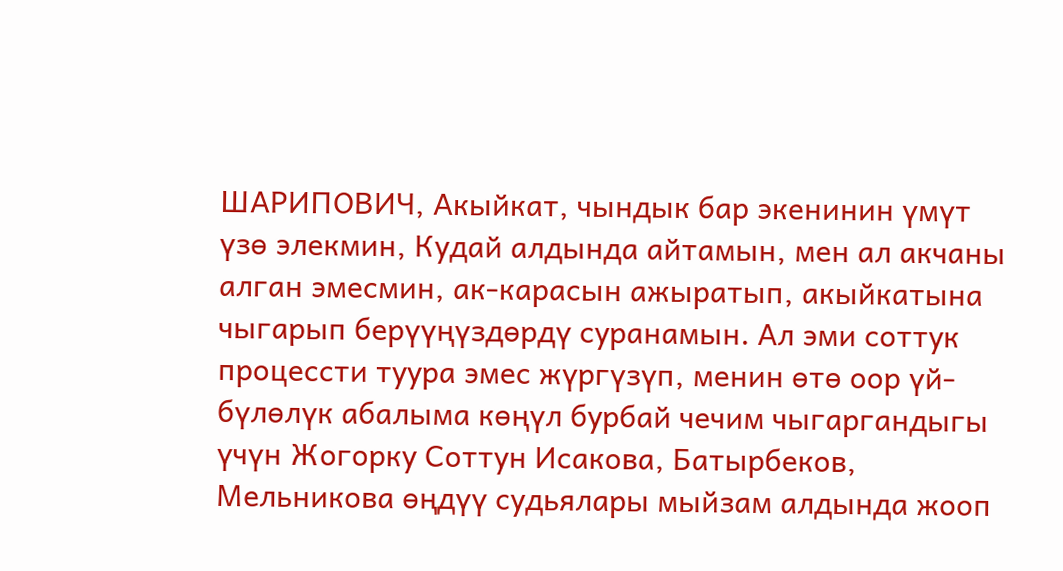ШАРИПОВИЧ, Акыйкат, чындык бар экенинин үмүт үзө элекмин, Кудай алдында айтамын, мен ал акчаны алган эмесмин, ак-карасын ажыратып, акыйкатына чыгарып берүүңүздөрдү суранамын. Ал эми соттук процессти туура эмес жүргүзүп, менин өтө оор үй-бүлөлүк абалыма көңүл бурбай чечим чыгаргандыгы үчүн Жогорку Соттун Исакова, Батырбеков, Мельникова өңдүү судьялары мыйзам алдында жооп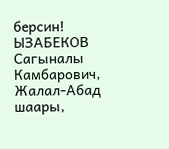берсин!
ЫЗАБЕКОВ Сагыналы Камбарович, Жалал-Абад шаары,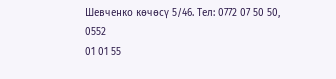Шевченко көчөсү 5/46. Тел: 0772 07 50 50, 0552
01 01 55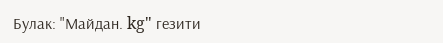Булак: "Майдан. kg" гезити